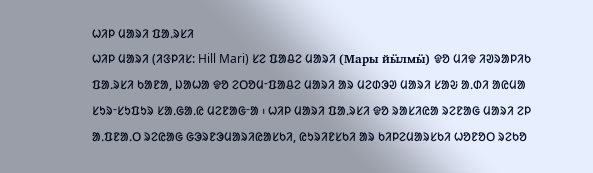ᱦᱤᱞ ᱢᱟᱨᱤ ᱯᱟᱹᱨᱥᱤ
ᱦᱤᱞ ᱢᱟᱨᱤ (ᱤᱝᱞᱤᱥ: Hill Mari) ᱥᱮ ᱯᱟᱪᱮ ᱢᱟᱨᱤ (Мары йӹлмӹ) ᱫᱚ ᱢᱤᱫ ᱤᱣᱨᱟᱞᱤᱠ ᱯᱟᱹᱨᱥᱤ ᱠᱟᱱᱟ, ᱡᱟᱦᱟ ᱫᱚ ᱮᱛᱚᱢᱼᱯᱟᱪᱮ ᱢᱟᱨᱤ ᱟᱨ ᱢᱮᱰᱳᱣ ᱢᱟᱨᱤ ᱥᱟᱶ ᱟᱹᱰᱤ ᱟᱭᱢᱟ ᱥᱩᱨᱼᱥᱩᱯᱩᱨ ᱥᱟᱹᱜᱟᱹᱭ ᱢᱮᱱᱟᱜᱼᱟ ᱾ ᱦᱤᱞ ᱢᱟᱨᱤ ᱯᱟᱹᱨᱥᱤ ᱫᱚ ᱨᱟᱥᱤᱭᱟ ᱨᱮᱱᱟᱜ ᱢᱟᱨᱤ ᱮᱞ ᱟᱹᱯᱱᱟᱹᱛ ᱨᱮᱭᱟᱜ ᱜᱳᱨᱱᱳᱢᱟᱨᱤᱭᱟᱥᱠᱤ, ᱭᱩᱨᱤᱱᱥᱠᱤ ᱟᱨ ᱠᱤᱞᱮᱢᱟᱨᱥᱠᱤ ᱦᱚᱱᱚᱛ ᱨᱮᱠᱚ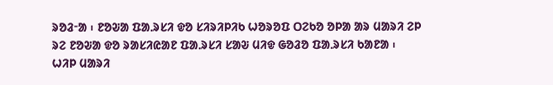ᱨᱚᱲᱼᱟ ᱾ ᱱᱚᱶᱟ ᱯᱟᱹᱨᱥᱤ ᱫᱚ ᱥᱤᱨᱤᱞᱤᱠ ᱦᱚᱨᱚᱯ ᱛᱮᱠᱚ ᱚᱞᱟ ᱟᱨ ᱢᱟᱨᱤ ᱮᱞ ᱨᱮ ᱱᱚᱶᱟ ᱫᱚ ᱨᱟᱥᱤᱭᱟᱱ ᱯᱟᱹᱨᱥᱤ ᱥᱟᱶ ᱢᱤᱫ ᱜᱚᱲᱚ ᱯᱟᱹᱨᱥᱤ ᱠᱟᱱᱟ ᱾
ᱦᱤᱞ ᱢᱟᱨᱤ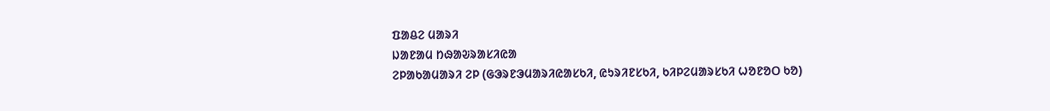ᱯᱟᱪᱮ ᱢᱟᱨᱤ
ᱡᱟᱱᱟᱢ ᱴᱷᱟᱶᱨᱟᱥᱤᱭᱟ
ᱮᱞᱟᱠᱟᱢᱟᱨᱤ ᱮᱞ (ᱜᱳᱨᱱᱳᱢᱟᱨᱤᱭᱟᱥᱠᱤ, ᱭᱩᱨᱤᱱᱥᱠᱤ, ᱠᱤᱞᱮᱢᱟᱨᱥᱠᱤ ᱦᱚᱱᱚᱛ ᱠᱚ)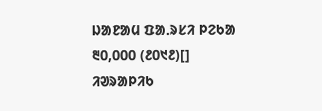ᱡᱟᱱᱟᱢ ᱯᱟᱹᱨᱥᱤ ᱞᱮᱠᱟ
᱓᱐,᱐᱐᱐ (᱒᱐᱑᱒)[]
ᱤᱣᱨᱟᱞᱤᱠ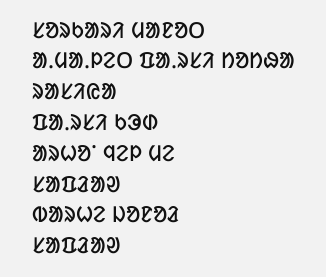ᱥᱚᱨᱠᱟᱨᱤ ᱢᱟᱱᱚᱛ
ᱟᱹᱢᱟᱹᱞᱮᱛ ᱯᱟᱹᱨᱥᱤ ᱴᱚᱴᱷᱟ
ᱨᱟᱥᱤᱭᱟ
ᱯᱟᱹᱨᱥᱤ ᱠᱳᱰ
ᱟᱨᱦᱚᱸ ᱧᱮᱞ ᱢᱮ
ᱥᱟᱯᱲᱟᱣ
ᱵᱟᱨᱦᱮ ᱡᱚᱱᱚᱲ
ᱥᱟᱯᱲᱟᱣ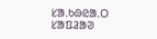ᱥᱟᱹᱠᱷᱭᱟᱹᱛ
ᱥᱟᱯᱲᱟᱣ